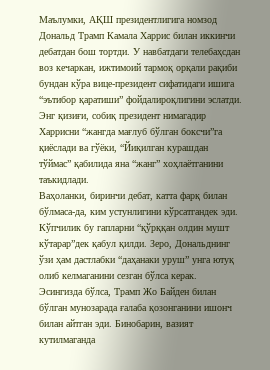Маълумки, АҚШ президентлигига номзод Дональд Трамп Камала Харрис билан иккинчи дебатдан бош тортди. У навбатдаги телебаҳсдан воз кечаркан, ижтимоий тармоқ орқали рақиби бундан кўра вице-президент сифатидаги ишига “эътибор қаратиши” фойдалироқлигини эслатди. Энг қизиғи, собиқ президент нимагадир Харрисни “жангда мағлуб бўлган боксчи”га қиёслади ва гўёки, “Йиқилган курашдан тўймас” қабилида яна “жанг” хоҳлаётганини таъкидлади.
Ваҳоланки, биринчи дебат, катта фарқ билан бўлмаса-да, ким устунлигини кўрсатгандек эди. Кўпчилик бу гапларни “қўрққан олдин мушт кўтарар”дек қабул қилди. Зеро, Дональднинг ўзи ҳам дастлабки “даҳанаки уруш” унга ютуқ олиб келмаганини сезган бўлса керак. Эсингизда бўлса, Трамп Жо Байден билан бўлган мунозарада ғалаба қозонганини ишонч билан айтган эди. Бинобарин, вазият кутилмаганда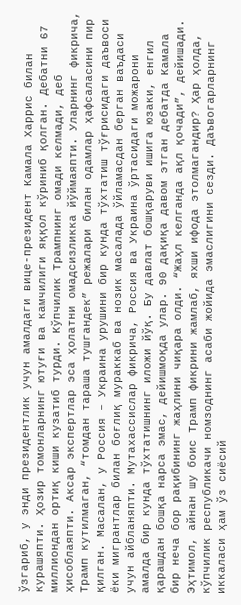ўзгариб, у энди президентлик учун амалдаги вице-президент Камала Харрис билан курашяпти. Ҳозир томонларнинг ютуғи ва камчилиги яққол кўриниб қолган. Дебатни 67 миллиондан ортиқ киши кузатиб турди. Кўпчилик Трампнинг омади келмади, деб ҳисоблаяпти. Аксар экспертлар эса ҳолатни омадсизликка йўймаяпти. Уларнинг фикрича, Трамп кутилмаган, “томдан тараша тушгандек” режалари билан одамлар ҳафсаласини пир қилган. Масалан, у Россия – Украина урушини бир кунда тўхтатиш тўғрисидаги даъвоси ёки мигрантлар билан боғлиқ мураккаб ва нозик масалада ўйламасдан берган ваъдаси учун айбланяпти. Мутахассислар фикрича, Россия ва Украина ўртасидаги можарони амалда бир кунда тўхтатишнинг иложи йўқ. Бу давлат бошқаруви ишига юзаки, енгил қарашдан бошқа нарса эмас, дейишмоқда улар. 90 дақиқа давом этган дебатда Камала бир неча бор рақибининг жаҳлини чиқара олди. “Жаҳл келганда ақл қочади”, дейишади. Эҳтимол, айнан шу боис Трамп фикрини жамлаб, яхши ифода этолмагандир? Ҳар ҳолда, кўпчилик республикачи номзоднинг асаби жойида эмаслигини сезди. Даъвогарларнинг иккаласи ҳам ўз сиёсий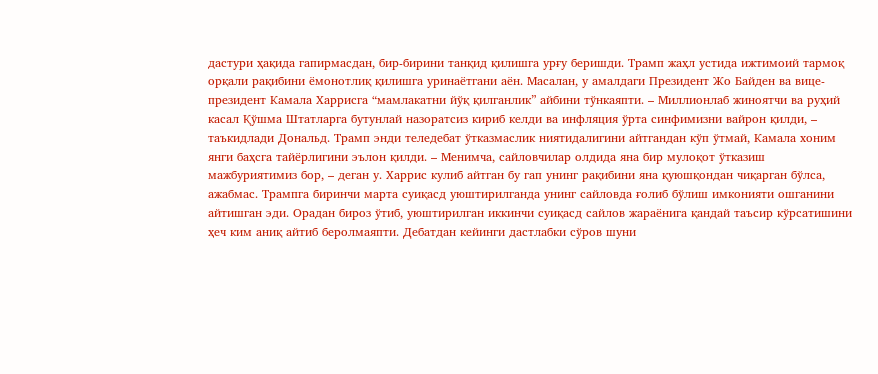дастури ҳақида гапирмасдан, бир-бирини танқид қилишга урғу беришди. Трамп жаҳл устида ижтимоий тармоқ орқали рақибини ёмонотлиқ қилишга уринаётгани аён. Масалан, у амалдаги Президент Жо Байден ва вице-президент Камала Харрисга “мамлакатни йўқ қилганлик” айбини тўнкаяпти. – Миллионлаб жиноятчи ва руҳий касал Қўшма Штатларга бутунлай назоратсиз кириб келди ва инфляция ўрта синфимизни вайрон қилди, – таъкидлади Дональд. Трамп энди теледебат ўтказмаслик ниятидалигини айтгандан кўп ўтмай, Камала хоним янги баҳсга тайёрлигини эълон қилди. – Менимча, сайловчилар олдида яна бир мулоқот ўтказиш мажбуриятимиз бор, – деган у. Харрис кулиб айтган бу гап унинг рақибини яна қуюшқондан чиқарган бўлса, ажабмас. Трампга биринчи марта суиқасд уюштирилганда унинг сайловда ғолиб бўлиш имконияти ошганини айтишган эди. Орадан бироз ўтиб, уюштирилган иккинчи суиқасд сайлов жараёнига қандай таъсир кўрсатишини ҳеч ким аниқ айтиб беролмаяпти. Дебатдан кейинги дастлабки сўров шуни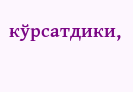кўрсатдики,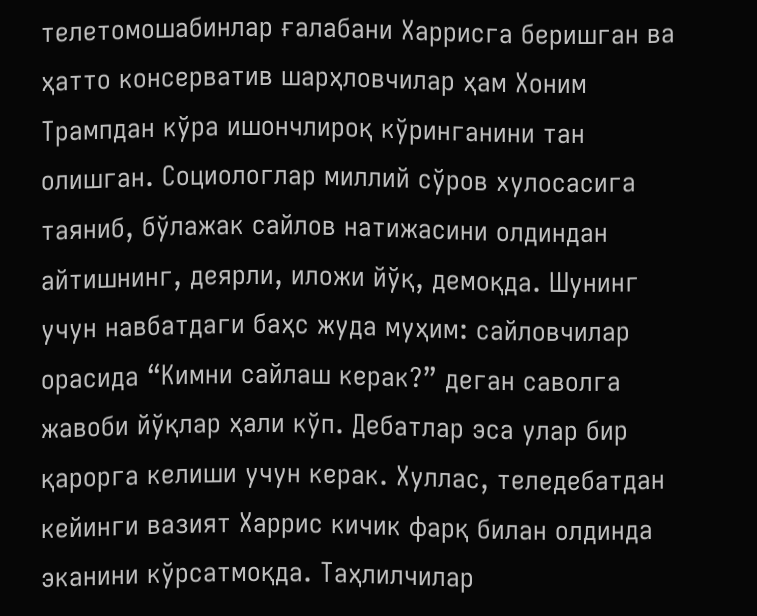телетомошабинлар ғалабани Харрисга беришган ва ҳатто консерватив шарҳловчилар ҳам Хоним Трампдан кўра ишончлироқ кўринганини тан олишган. Социологлар миллий сўров хулосасига таяниб, бўлажак сайлов натижасини олдиндан айтишнинг, деярли, иложи йўқ, демоқда. Шунинг учун навбатдаги баҳс жуда муҳим: сайловчилар орасида “Кимни сайлаш керак?” деган саволга жавоби йўқлар ҳали кўп. Дебатлар эса улар бир қарорга келиши учун керак. Хуллас, теледебатдан кейинги вазият Харрис кичик фарқ билан олдинда эканини кўрсатмоқда. Таҳлилчилар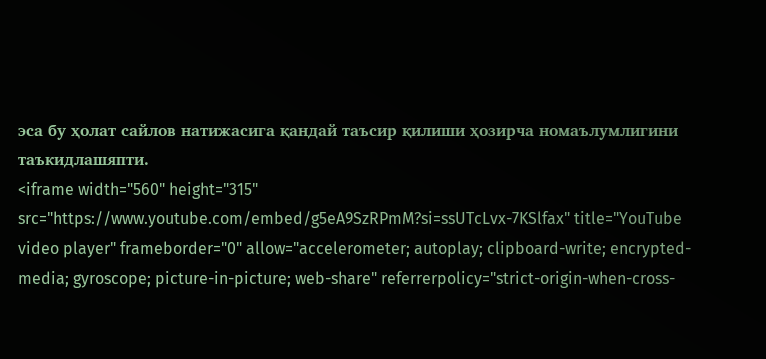эса бу ҳолат сайлов натижасига қандай таъсир қилиши ҳозирча номаълумлигини таъкидлашяпти.
<iframe width="560" height="315" src="https://www.youtube.com/embed/g5eA9SzRPmM?si=ssUTcLvx-7KSlfax" title="YouTube video player" frameborder="0" allow="accelerometer; autoplay; clipboard-write; encrypted-media; gyroscope; picture-in-picture; web-share" referrerpolicy="strict-origin-when-cross-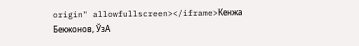origin" allowfullscreen></iframe>Кенжа Бекжонов, ЎзА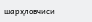шарҳловчиси